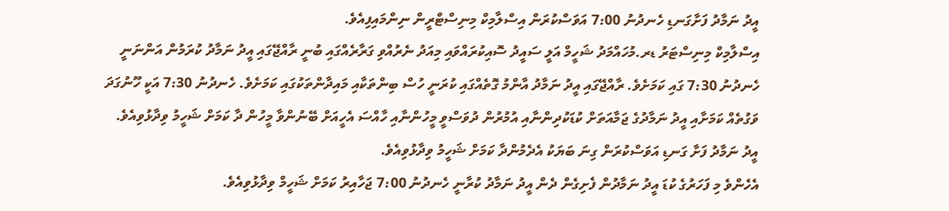އީދު ނަމާދު ފަށާގަނޑި ހެނދުނު 7:00 އަވަސްކުރަން އިސްލާމިކް މިނިސްޓްރީން ނިންމައިފިއެވެ.
އިސްލާމިކް މިނިސްޓަރު ޑރ.މުހައްމަދު ޝަހީމް އަލީ ސައީދު ސޮއިކުރައްވައި މިއަދު ނެރުއްވި ގަރާރެއްގައި ބުނީ ރާއްޖޭގައި އީދު ނަމާދު ކުރަމުން އަންނަނީ ހެނދުނު 7:30 ގައި ކަމަށެވެ. ރާއްޖޭގައި އީދު ނަމާދު އާންމު ގޮތެއްގައި ކުރަނީ ހުސް ބިންތަކާއި މައިދާންތަކުގައި ކަމަށެވެ. ހެނދުނު 7:30 އަކީ ހޫނުގަދަ ވަގުތެއް ކަމަށާއި އީދު ނަމާދުގެ ޖަމާއަތަށް ކުޑަކުދިންނާއި އުމުރުން ދުވަސްވީ މީހުންނާއި ހާއްސަ އެހީއަށް ބޭނުންވާ މީހުން ދާ ކަމަށް ޝަހީމު ވިދާޅުވިއެވެ.
އީދު ނަމާދު ފަށާ ގަނޑި އަވަސްކުރަން ގިނަ ބަޔަކު އެދެމުންދާ ކަމަށް ޝަހީމު ވިދާޅުވިއެވެ.
އެހެންވެ މި ފަހަރުގެ ކުޑަ އީދު ނަމާދުން ފެށިގެން ދެން އީދު ނަމާދު ކުރާނީ ހެނދުނު 7:00 ޖަހާއިރު ކަމަށް ޝަހީމް ވިދާޅުވިއެވެ.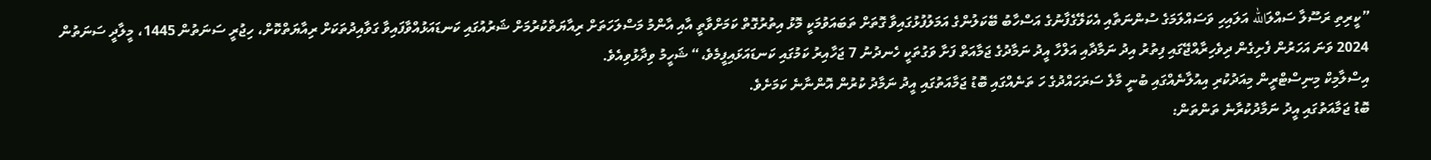”ކީރިތި ރަސޫލާ ސައްލަالله އަލައިހި ވަސައްލަމަގެ ސުންނަތާއި އެކަލޭގެފާނުގެ އަސްހާބު ބޭކަލުންގެ އަމަލުފުޅުގައިވާ ގޮތަށް ތަބައަވުމަކީ މޮޅު އިތުރުގޮތް ކަމަށްވާތީ އާއި އާންމު މަސްލަހަތަށް ރިއާޔަތްކުރުމަށް ޝަރުއުގައި ކަނޑައަޅުއްވާފައިވާ ގަވާއިދުތަކަށް ރިއާޔަތްކޮށް، ހިޖުރީ ސަނަތުން 1445، މީލާދީ ސަނަތުން 2024 ވަނަ އަހަރުން ފެށިގެން ދިވެހިރާއްޖޭގައި ފިތުރު އިދު ނަމާދާއި އަލްހާ އީދު ނަމާދުގެ ޖަމާއަތް ފަށާ ވަގުތަކީ ހެނދުނު 7 ޖަހާއިރު ކަމުގައި ކަނޑައަޅައިފީމެވެ،“ ޝަހީމު ވިދާޅުވިއެވެ.
އިސްލާމިކް މިނިސްޓްރީން މިއަދުކުރި އިއުލާނެއްގައި ބުނީ މާލެ ސަރަހައްދުގެ ހަ ތަނެއްގައި ބޮޑު ޖަމާއަތުގައި އީދު ނަމާދު ކުރުން އޮންނާނެ ކަމަށެވެ.
ބޮޑު ޖަމާއަތުގައި އީދު ނަމާދުކުރާނެ ތަންތަން: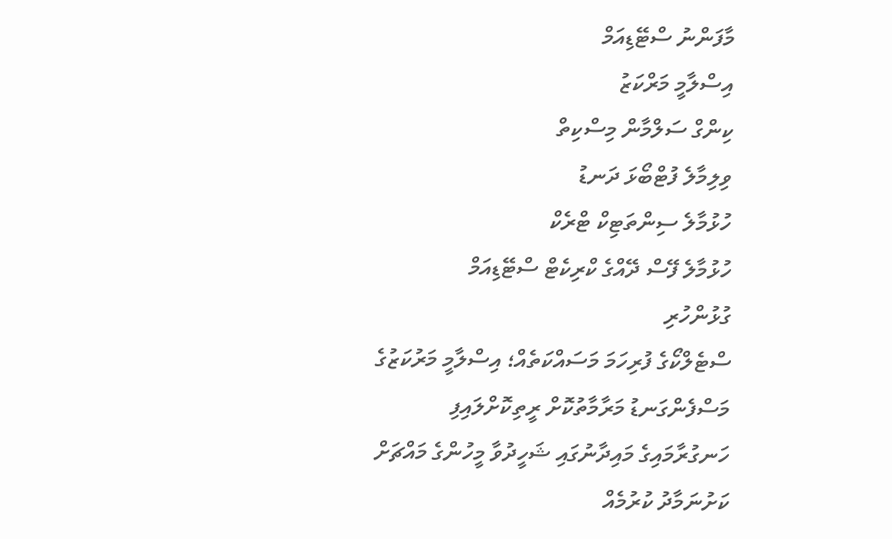މާފަންނު ސްޓޭޑިއަމް
އިސްލާމީ މަރްކަޒު
ކިންގް ސަލްމާން މިސްކިތް
ވިލިމާލެ ފުޓްބޯޅަ ދަނޑު
ހުޅުމާލެ ސިންތަޓިކް ޓްރެކް
ހުޅުމާލެ ފޭސް ދޭއްގެ ކްރިކެޓް ސްޓޭޑިއަމް
ގުޅުންހުރި
ސްޓެލްކޯގެ ފުރިހަމަ މަސައްކަތެއް؛ އިސްލާމީ މަރުކަޒުގެ މަސްފެންގަނޑު މަރާމާތުކޮށް ރީތިކޮށްލައިފި
ހަނގުރާމައިގެ މައިދާނުގައި ޝަހީދުވާ މީހުންގެ މައްޗަށް ކަށުނަމާދު ކުރުމެއް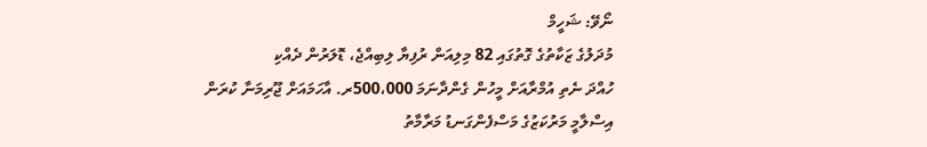ނޯވޭ: ޝަހީމް
މުދަލުގެ ޒަކާތުގެ ގޮތުގައި 82 މިލިއަން ރުފިޔާ ލިބިއްޖެ، ޑޮލަރުން ދެއްކި
ހުއްދަ ނެތި އުމްރާއަށް މީހުން ގެންދާނަމަ 500،000ރ. އާހަމައަށް ޖޫރިމަނާ ކުރަން
އިސްލާމީ މަރުކަޒުގެ މަސްފެންގަނޑު މަރާމާތު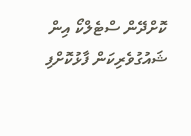ކޮށްދޭން ސްޓެލްކޯ އިން ޝައުގުވެރިކަން ފާޅުކޮށްފި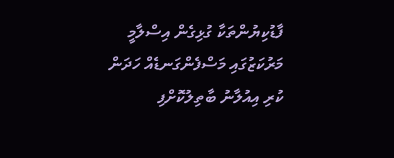ފާޑުކިޔުންތަކާ ގުޅިގެން އިސްލާމީ މަރުކަޒުގައި މަސްފެންގަނޑެއް ހަދަން ކުރި އިއުލާނު ބާތިލުކޮށްފި